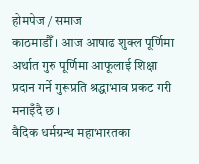होमपेज / समाज
काठमाडौँ । आज आषाढ शुक्ल पूर्णिमा अर्थात गुरु पूर्णिमा आफूलाई शिक्षा प्रदान गर्ने गुरूप्रति श्रद्धाभाव प्रकट गरी मनाइँदै छ ।
वैदिक धर्मग्रन्थ महाभारतका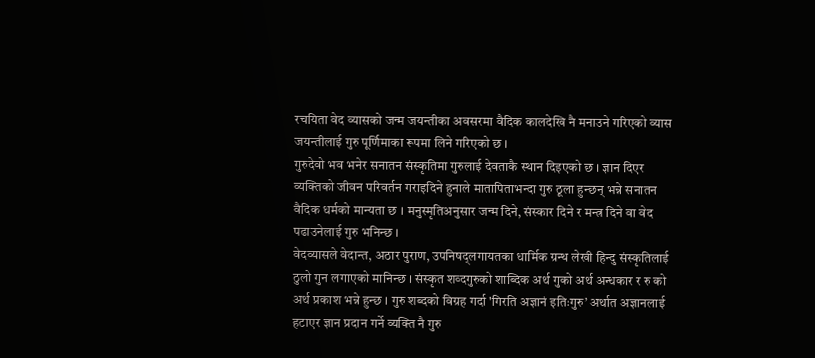रचयिता वेद व्यासको जन्म जयन्तीका अवसरमा वैदिक कालदेखि नै मनाउने गरिएको व्यास जयन्तीलाई गुरु पूर्णिमाका रूपमा लिने गरिएको छ ।
गुरुदेवो भव भनेर सनातन संस्कृतिमा गुरुलाई देवताकै स्थान दिइएको छ । ज्ञान दिएर व्यक्तिको जीवन परिवर्तन गराइदिने हुनाले मातापिताभन्दा गुरु ठूला हुन्छन् भन्ने सनातन वैदिक धर्मको मान्यता छ । मनुस्मृतिअनुसार जन्म दिने, संस्कार दिने र मन्त्र दिने वा वेद पढाउनेलाई गुरु भनिन्छ ।
वेदव्यासले वेदान्त, अठार पुराण, उपनिषद्लगायतका धार्मिक ग्रन्थ लेखी हिन्दु संस्कृतिलाई ठुलो गुन लगाएको मानिन्छ । संस्कृत शव्दगुरुको शाब्दिक अर्थ गुको अर्थ अन्धकार र रु को अर्थ प्रकाश भन्ने हुन्छ । गुरु शब्दको विग्रह गर्दा 'गिरति अज्ञानं इतिःगुरु’ अर्थात अज्ञानलाई हटाएर ज्ञान प्रदान गर्ने व्यक्ति नै गुरु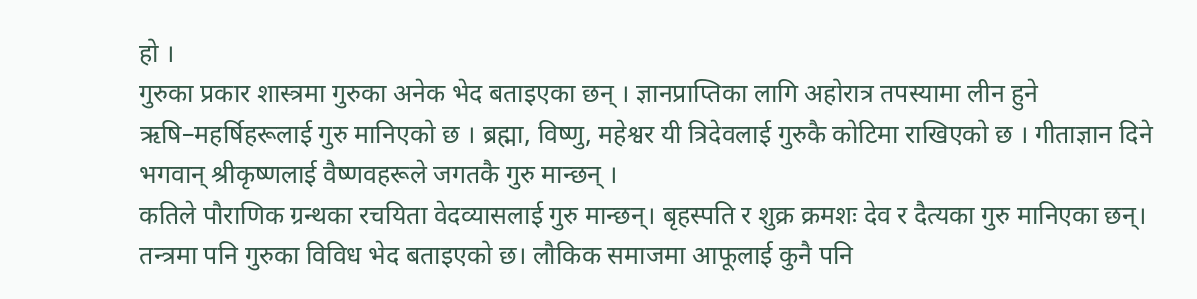हो ।
गुरुका प्रकार शास्त्रमा गुरुका अनेक भेद बताइएका छन् । ज्ञानप्राप्तिका लागि अहोरात्र तपस्यामा लीन हुने ऋषि–महर्षिहरूलाई गुरु मानिएको छ । ब्रह्मा, विष्णु, महेश्वर यी त्रिदेवलाई गुरुकै कोटिमा राखिएको छ । गीताज्ञान दिने भगवान् श्रीकृष्णलाई वैष्णवहरूले जगतकै गुरु मान्छन् ।
कतिले पौराणिक ग्रन्थका रचयिता वेदव्यासलाई गुरु मान्छन्। बृहस्पति र शुक्र क्रमशः देव र दैत्यका गुरु मानिएका छन्। तन्त्रमा पनि गुरुका विविध भेद बताइएको छ। लौकिक समाजमा आफूलाई कुनै पनि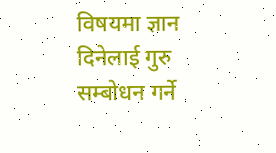विषयमा ज्ञान दिनेलाई गुरु सम्बोधन गर्ने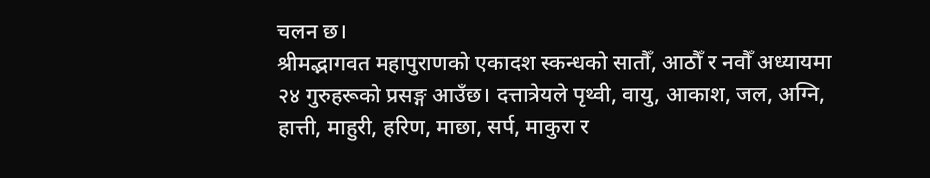चलन छ।
श्रीमद्भागवत महापुराणको एकादश स्कन्धको सातौँ, आठौँ र नवौँ अध्यायमा २४ गुरुहरूको प्रसङ्ग आउँछ। दत्तात्रेयले पृथ्वी, वायु, आकाश, जल, अग्नि, हात्ती, माहुरी, हरिण, माछा, सर्प, माकुरा र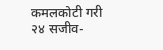कमलकोटी गरी २४ सजीव-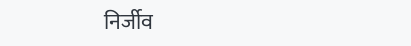निर्जीव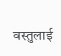वस्तुलाई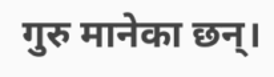गुरु मानेका छन्।